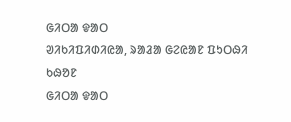ᱜᱤᱛᱟ ᱫᱟᱛ
ᱣᱤᱠᱤᱯᱤᱰᱤᱭᱟ, ᱨᱟᱲᱟ ᱜᱮᱭᱟᱱ ᱯᱩᱛᱷᱤ ᱠᱷᱚᱱ
ᱜᱤᱛᱟ ᱫᱟᱛ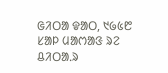ᱜᱤᱛᱟ ᱫᱟᱛ, ᱑᱙᱕᱘ ᱥᱟᱞ ᱢᱟᱬᱟᱝ ᱨᱮ ᱪᱤᱛᱟᱹᱨ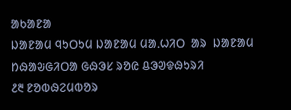ᱟᱠᱟᱱᱟ
ᱡᱟᱱᱟᱢ ᱧᱩᱛᱩᱢ ᱡᱟᱱᱟᱢ ᱢᱟᱹᱦᱤᱛ  ᱟᱨ  ᱡᱟᱱᱟᱢ ᱴᱷᱟᱶᱜᱤᱛᱟ ᱜᱷᱳᱥ ᱨᱚᱭ ᱪᱳᱣᱫᱷᱩᱨᱤ
᱒᱓ ᱱᱚᱵᱷᱮᱢᱵᱚᱨ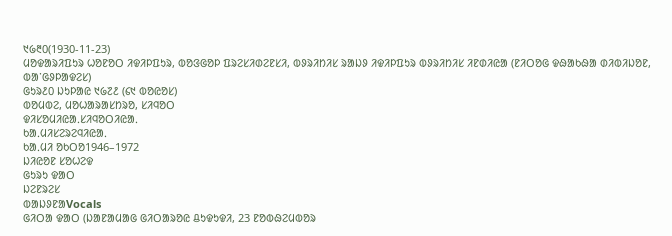᱑᱙᱓᱐(1930-11-23)
ᱢᱚᱫᱟᱨᱤᱯᱩᱨ ᱦᱚᱱᱚᱛ ᱤᱫᱤᱞᱯᱩᱨ, ᱵᱚᱝᱜᱚᱞ ᱯᱨᱮᱥᱤᱰᱮᱱᱥᱤ, ᱵᱽᱨᱤᱴᱤᱥ ᱨᱟᱡᱽ ᱤᱫᱤᱞᱯᱩᱨ ᱵᱽᱨᱤᱴᱤᱥ ᱤᱱᱰᱤᱭᱟ (ᱱᱤᱛᱚᱜ ᱫᱷᱟᱠᱷᱟ ᱰᱤᱵᱤᱡᱚᱱ, ᱵᱟᱸᱜᱽᱞᱟᱫᱮᱥ)
ᱜᱩᱨ᱒᱐ ᱡᱩᱞᱟᱭ ᱑᱙᱗᱒ (᱔᱑ ᱵᱚᱭᱚᱥ)
ᱵᱚᱢᱵᱮ, ᱢᱚᱦᱟᱨᱟᱥᱴᱨᱚ, ᱥᱤᱧᱚᱛ
ᱫᱤᱥᱚᱢᱤᱭᱟᱹᱥᱤᱧᱚᱛᱤᱭᱟᱹ
ᱠᱟᱹᱢᱤᱥᱮᱨᱮᱧᱤᱭᱟᱹ
ᱠᱟᱹᱢᱤ ᱚᱠᱛᱚ1946–1972
ᱡᱤᱭᱚᱱ ᱥᱚᱦᱮᱫ
ᱜᱩᱨᱩ ᱫᱟᱛ
ᱡᱮᱱᱨᱮᱥ
ᱵᱟᱡᱽᱱᱟVocals
ᱜᱤᱛᱟ ᱫᱟᱛ (ᱡᱟᱱᱟᱢᱟᱜ ᱜᱤᱛᱟᱨᱚᱭ ᱪᱩᱫᱩᱫᱤ, 23 ᱱᱚᱵᱷᱮᱢᱵᱚᱨ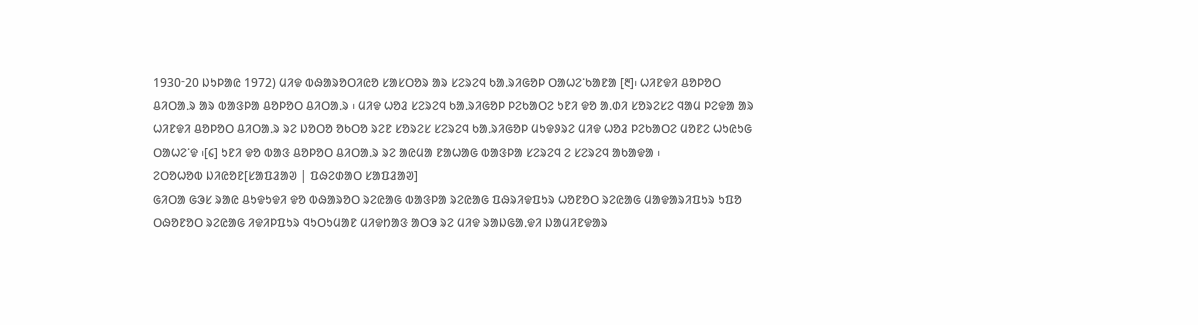1930ᱼ20 ᱡᱩᱞᱟᱭ 1972) ᱢᱤᱫ ᱵᱷᱟᱨᱚᱛᱤᱭᱚ ᱥᱟᱥᱛᱚᱨ ᱟᱨ ᱥᱮᱨᱮᱧ ᱠᱟᱹᱨᱤᱜᱚᱞ ᱛᱟᱦᱮᱸᱠᱟᱱᱟ [᱓]᱾ ᱦᱤᱱᱫᱤ ᱪᱚᱞᱚᱛ ᱪᱤᱛᱟᱹᱨ ᱟᱨ ᱵᱟᱝᱞᱟ ᱪᱚᱞᱚᱛ ᱪᱤᱛᱟᱹᱨ ᱾ ᱢᱤᱫ ᱦᱚᱲ ᱥᱮᱨᱮᱧ ᱠᱟᱹᱨᱤᱜᱚᱞ ᱞᱮᱠᱟᱛᱮ ᱩᱱᱤ ᱫᱚ ᱟᱹᱰᱤ ᱥᱚᱨᱮᱥᱮ ᱧᱟᱢ ᱞᱮᱫᱟ ᱟᱨ ᱦᱤᱱᱫᱤ ᱪᱚᱞᱚᱛ ᱪᱤᱛᱟᱹᱨ ᱨᱮ ᱡᱚᱛᱚ ᱚᱠᱛᱚ ᱨᱮᱱ ᱥᱚᱨᱮᱥ ᱥᱮᱨᱮᱧ ᱠᱟᱹᱨᱤᱜᱚᱞ ᱢᱩᱫᱽᱨᱮ ᱢᱤᱫ ᱦᱚᱲ ᱞᱮᱠᱟᱛᱮ ᱢᱚᱱᱮ ᱦᱩᱭᱩᱜ ᱛᱟᱦᱮᱸᱫ ᱾[᱔] ᱩᱱᱤ ᱫᱚ ᱵᱟᱝ ᱪᱚᱞᱚᱛ ᱪᱤᱛᱟᱹᱨ ᱨᱮ ᱟᱭᱢᱟ ᱱᱟᱦᱟᱜ ᱵᱟᱝᱞᱟ ᱥᱮᱨᱮᱧ ᱮ ᱥᱮᱨᱮᱧ ᱟᱠᱟᱫᱟ ᱾
ᱮᱛᱚᱦᱚᱵ ᱡᱤᱭᱚᱱ[ᱥᱟᱯᱲᱟᱣ | ᱯᱷᱮᱰᱟᱛ ᱥᱟᱯᱲᱟᱣ]
ᱜᱤᱛᱟ ᱜᱳᱥ ᱨᱟᱭ ᱪᱩᱫᱩᱫᱤ ᱫᱚ ᱵᱷᱟᱨᱚᱛ ᱨᱮᱭᱟᱜ ᱵᱟᱝᱞᱟ ᱨᱮᱭᱟᱜ ᱯᱷᱨᱤᱫᱯᱩᱨ ᱦᱚᱱᱚᱛ ᱨᱮᱭᱟᱜ ᱢᱟᱫᱟᱨᱤᱯᱩᱨ ᱩᱯᱚ ᱛᱷᱚᱱᱚᱛ ᱨᱮᱭᱟᱜ ᱤᱫᱤᱞᱯᱩᱨ ᱧᱩᱛᱩᱢᱟᱱ ᱢᱤᱫᱴᱟᱝ ᱟᱛᱳ ᱨᱮ ᱢᱤᱫ ᱨᱟᱡᱜᱟᱹᱫᱤ ᱡᱟᱢᱤᱱᱫᱟᱨ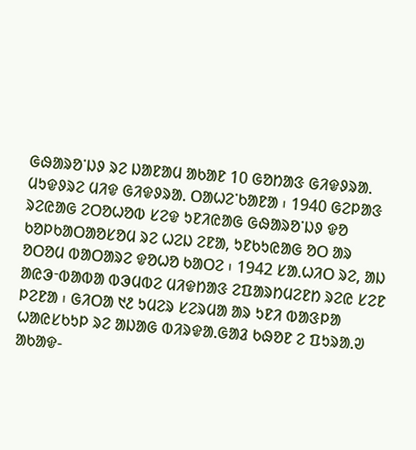ᱜᱷᱟᱨᱚᱸᱡᱽ ᱨᱮ ᱡᱟᱱᱟᱢ ᱟᱠᱟᱱ 10 ᱜᱚᱴᱟᱝ ᱜᱤᱫᱽᱨᱟᱹ ᱢᱩᱫᱽᱨᱮ ᱢᱤᱫ ᱜᱤᱫᱽᱨᱟᱹ ᱛᱟᱦᱮᱸᱠᱟᱱᱟ ᱾ 1940 ᱜᱮᱞᱟᱝ ᱨᱮᱭᱟᱜ ᱮᱛᱚᱦᱚᱵ ᱥᱮᱫ ᱩᱱᱤᱭᱟᱜ ᱜᱷᱟᱨᱚᱸᱡᱽ ᱫᱚ ᱠᱚᱞᱠᱟᱛᱟᱚᱥᱚᱢ ᱨᱮ ᱦᱮᱡ ᱮᱱᱟ, ᱩᱱᱠᱩᱭᱟᱜ ᱚᱛ ᱟᱨ ᱚᱛᱚᱢ ᱵᱟᱛᱟᱨᱮ ᱫᱚᱦᱚ ᱠᱟᱛᱮ ᱾ 1942 ᱥᱟᱹᱦᱤᱛ ᱨᱮ, ᱟᱡ ᱟᱭᱳᱼᱵᱟᱵᱟ ᱵᱳᱢᱵᱮ ᱢᱤᱫᱴᱟᱝ ᱮᱯᱟᱨᱴᱢᱮᱱᱴ ᱨᱮᱭ ᱥᱮᱱ ᱞᱮᱱᱟ ᱾ ᱜᱤᱛᱟ ᱑᱒ ᱩᱢᱮᱨ ᱥᱮᱨᱢᱟ ᱟᱨ ᱩᱱᱤ ᱵᱟᱝᱞᱟ ᱦᱟᱭᱥᱠᱩᱞ ᱨᱮ ᱟᱡᱟᱜ ᱵᱤᱨᱫᱟᱹᱜᱟᱲ ᱠᱷᱚᱱ ᱮ ᱯᱩᱨᱟᱹᱣ ᱟᱠᱟᱫ-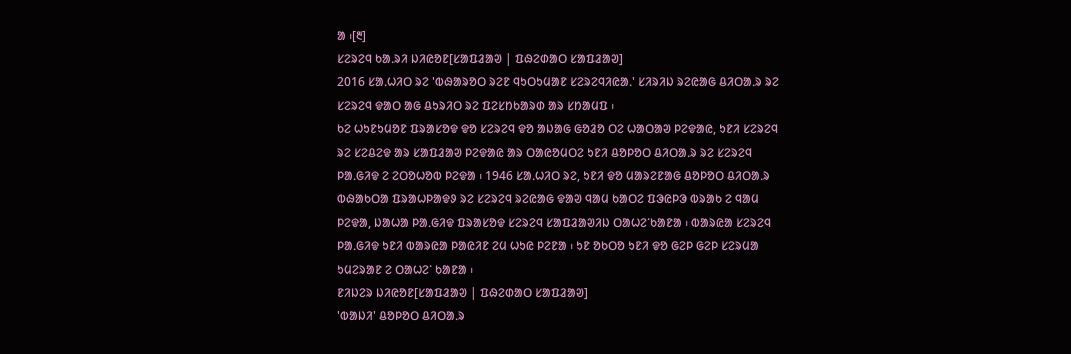ᱟ ᱾[᱓]
ᱥᱮᱨᱮᱧ ᱠᱟᱹᱨᱤ ᱡᱤᱭᱚᱱ[ᱥᱟᱯᱲᱟᱣ | ᱯᱷᱮᱰᱟᱛ ᱥᱟᱯᱲᱟᱣ]
2016 ᱥᱟᱹᱦᱤᱛ ᱨᱮ 'ᱵᱷᱟᱨᱚᱛ ᱨᱮᱱ ᱧᱩᱛᱩᱢᱟᱱ ᱥᱮᱨᱮᱧᱤᱭᱟᱹ' ᱥᱤᱨᱤᱡ ᱨᱮᱭᱟᱜ ᱪᱤᱛᱟᱹᱨ ᱨᱮ ᱥᱮᱨᱮᱧ ᱫᱟᱛ ᱟᱜ ᱪᱩᱨᱤᱛ ᱨᱮ ᱯᱮᱥᱴᱠᱟᱨᱰ ᱟᱨ ᱥᱴᱟᱢᱯ ᱾
ᱠᱮ ᱦᱩᱱᱩᱢᱚᱱ ᱯᱨᱟᱥᱚᱫ ᱫᱚ ᱥᱮᱨᱮᱧ ᱫᱚ ᱟᱡᱟᱜ ᱜᱚᱲᱚ ᱛᱮ ᱦᱟᱛᱟᱣ ᱞᱮᱫᱟᱭ, ᱩᱱᱤ ᱥᱮᱨᱮᱧ ᱨᱮ ᱥᱮᱪᱮᱫ ᱟᱨ ᱥᱟᱯᱲᱟᱣ ᱞᱮᱫᱟᱭ ᱟᱨ ᱛᱟᱭᱚᱢᱛᱮ ᱩᱱᱤ ᱪᱚᱞᱚᱛ ᱪᱤᱛᱟᱹᱨ ᱨᱮ ᱥᱮᱨᱮᱧ ᱞᱟᱹᱜᱤᱫ ᱮ ᱮᱛᱚᱦᱚᱵ ᱞᱮᱫᱟ ᱾ 1946 ᱥᱟᱹᱦᱤᱛ ᱨᱮ, ᱩᱱᱤ ᱫᱚ ᱢᱟᱨᱮᱱᱟᱜ ᱪᱚᱞᱚᱛ ᱪᱤᱛᱟᱹᱨ ᱵᱷᱟᱠᱛᱟ ᱯᱨᱟᱦᱞᱟᱫᱽ ᱨᱮ ᱥᱮᱨᱮᱧ ᱨᱮᱭᱟᱜ ᱫᱟᱣ ᱧᱟᱢ ᱠᱟᱛᱮ ᱯᱳᱭᱞᱳ ᱵᱨᱟᱠ ᱮ ᱧᱟᱢ ᱞᱮᱫᱟ, ᱡᱟᱦᱟ ᱞᱟᱹᱜᱤᱫ ᱯᱨᱟᱥᱚᱫ ᱥᱮᱨᱮᱧ ᱥᱟᱯᱲᱟᱣᱤᱡ ᱛᱟᱦᱮᱸᱠᱟᱱᱟ ᱾ ᱵᱟᱨᱭᱟ ᱥᱮᱨᱮᱧ ᱞᱟᱹᱜᱤᱫ ᱩᱱᱤ ᱵᱟᱨᱭᱟ ᱞᱟᱭᱤᱱ ᱮᱢ ᱦᱩᱭ ᱞᱮᱱᱟ ᱾ ᱩᱱ ᱚᱠᱛᱚ ᱩᱱᱤ ᱫᱚ ᱜᱮᱞ ᱜᱮᱞ ᱥᱮᱨᱢᱟ ᱩᱢᱮᱨᱟᱱ ᱮ ᱛᱟᱦᱮᱸ ᱠᱟᱱᱟ ᱾
ᱱᱤᱡᱮᱨ ᱡᱤᱭᱚᱱ[ᱥᱟᱯᱲᱟᱣ | ᱯᱷᱮᱰᱟᱛ ᱥᱟᱯᱲᱟᱣ]
'ᱵᱟᱡᱤ' ᱪᱚᱞᱚᱛ ᱪᱤᱛᱟᱹᱨ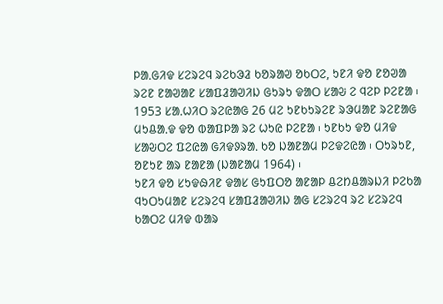ᱞᱟᱹᱜᱤᱫ ᱥᱮᱨᱮᱧ ᱨᱮᱠᱳᱲ ᱠᱚᱨᱟᱣ ᱚᱠᱛᱮ, ᱩᱱᱤ ᱫᱚ ᱱᱚᱣᱟ ᱨᱮᱱ ᱱᱟᱣᱟᱱ ᱥᱟᱯᱲᱟᱣᱤᱡ ᱜᱩᱨᱩ ᱫᱟᱛ ᱥᱟᱶ ᱮ ᱧᱮᱞ ᱞᱮᱱᱟ ᱾ 1953 ᱥᱟᱹᱦᱤᱛ ᱨᱮᱭᱟᱜ 26 ᱢᱮ ᱩᱱᱠᱩᱨᱮᱱ ᱨᱳᱢᱟᱱ ᱨᱮᱱᱟᱜ ᱢᱩᱪᱟᱹᱫ ᱫᱚ ᱵᱟᱯᱞᱟ ᱨᱮ ᱦᱩᱭ ᱞᱮᱱᱟ ᱾ ᱩᱱᱠᱩ ᱫᱚ ᱢᱤᱫ ᱥᱟᱶᱛᱮ ᱯᱮᱭᱟ ᱜᱤᱫᱽᱨᱟᱹ ᱠᱚ ᱡᱟᱱᱟᱢ ᱞᱮᱫᱮᱭᱟ ᱾ ᱛᱩᱨᱩᱱ, ᱚᱱᱩᱱ ᱟᱨ ᱱᱟᱱᱟ (ᱡᱟᱱᱟᱢ 1964) ᱾
ᱩᱱᱤ ᱫᱚ ᱥᱩᱫᱷᱤᱱ ᱫᱟᱥ ᱜᱩᱯᱛᱚ ᱟᱱᱟᱞ ᱪᱮᱴᱪᱟᱨᱡᱤ ᱞᱮᱠᱟ ᱧᱩᱛᱩᱢᱟᱱ ᱥᱮᱨᱮᱧ ᱥᱟᱯᱲᱟᱣᱤᱡ ᱟᱜ ᱥᱮᱨᱮᱧ ᱨᱮ ᱥᱮᱨᱮᱧ ᱠᱟᱛᱮ ᱢᱤᱫ ᱵᱟᱨ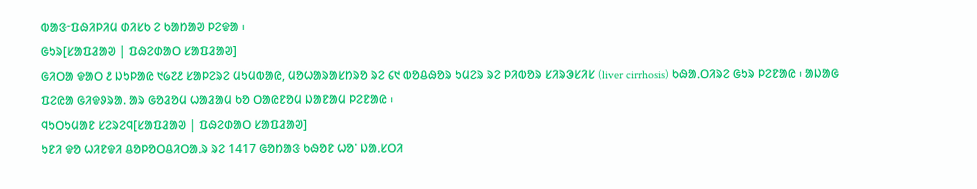ᱵᱟᱝᱼᱯᱷᱤᱞᱤᱢ ᱰᱤᱥᱠ ᱮ ᱠᱟᱴᱟᱣ ᱞᱮᱫᱟ ᱾
ᱜᱩᱨ[ᱥᱟᱯᱲᱟᱣ | ᱯᱷᱮᱰᱟᱛ ᱥᱟᱯᱲᱟᱣ]
ᱜᱤᱛᱟ ᱫᱟᱛ ᱒ ᱡᱩᱞᱟᱭ ᱑᱙᱗᱒ ᱥᱟᱞᱮᱨᱮ ᱢᱩᱢᱵᱟᱭ, ᱢᱚᱦᱟᱨᱟᱥᱴᱨᱚ ᱨᱮ ᱔᱑ ᱵᱚᱪᱷᱚᱨ ᱩᱢᱮᱨ ᱨᱮ ᱞᱤᱵᱚᱨ ᱥᱤᱨᱳᱥᱤᱥ (liver cirrhosis) ᱠᱷᱟᱹᱛᱤᱨᱮ ᱜᱩᱨ ᱞᱮᱱᱟᱭ ᱾ ᱟᱡᱟᱜ ᱯᱮᱭᱟ ᱜᱤᱫᱽᱨᱟ. ᱟᱨ ᱜᱚᱲᱚᱢ ᱦᱟᱲᱟᱢ ᱠᱚ ᱛᱟᱭᱱᱚᱢ ᱡᱟᱱᱟᱢ ᱞᱮᱱᱟᱭ ᱾
ᱧᱩᱛᱩᱢᱟᱱ ᱥᱮᱨᱮᱧ[ᱥᱟᱯᱲᱟᱣ | ᱯᱷᱮᱰᱟᱛ ᱥᱟᱯᱲᱟᱣ]
ᱩᱱᱤ ᱫᱚ ᱦᱤᱱᱫᱤ ᱪᱚᱞᱚᱛᱪᱤᱛᱟᱹᱨ ᱨᱮ 1417 ᱜᱚᱴᱟᱝ ᱠᱷᱚᱱ ᱦᱚᱸ ᱡᱟᱹᱥᱛᱤ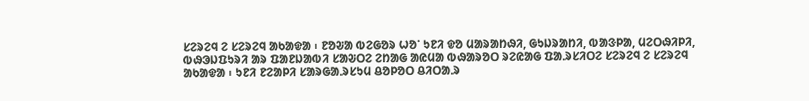ᱥᱮᱨᱮᱧ ᱮ ᱥᱮᱨᱮᱧ ᱟᱠᱟᱫᱟ ᱾ ᱱᱚᱶᱟ ᱵᱮᱜᱚᱨ ᱦᱚᱸ ᱩᱱᱤ ᱫᱚ ᱢᱟᱨᱟᱴᱷᱤ, ᱜᱩᱡᱨᱟᱴᱤ, ᱵᱟᱝᱞᱟ, ᱢᱮᱛᱷᱤᱞᱤ, ᱵᱷᱳᱡᱯᱩᱨᱤ ᱟᱨ ᱯᱟᱱᱡᱟᱵᱤ ᱥᱟᱶᱛᱮ ᱮᱴᱟᱜ ᱟᱭᱢᱟ ᱵᱷᱟᱨᱚᱛ ᱨᱮᱭᱟᱜ ᱯᱟᱹᱨᱥᱤᱛᱮ ᱥᱮᱨᱮᱧ ᱮ ᱥᱮᱨᱮᱧ ᱟᱠᱟᱫᱟ ᱾ ᱩᱱᱤ ᱱᱮᱟᱞᱤ ᱥᱟᱨᱜᱟᱹᱨᱥᱩᱢ ᱪᱚᱞᱚᱛ ᱪᱤᱛᱟᱹᱨ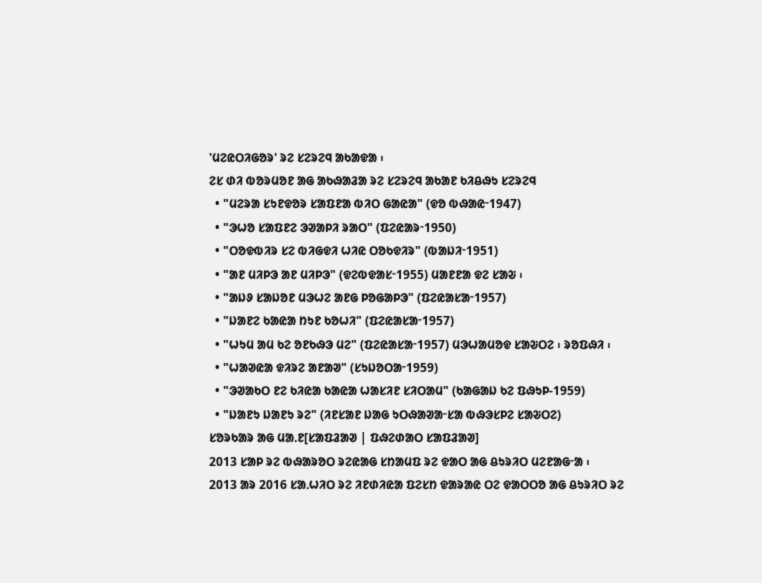'ᱢᱮᱭᱛᱤᱜᱚᱨ' ᱨᱮ ᱥᱮᱨᱮᱧ ᱟᱠᱟᱫᱟ ᱾
ᱮᱥ ᱰᱤ ᱵᱚᱨᱢᱚᱱ ᱟᱜ ᱟᱠᱷᱟᱲᱟ ᱨᱮ ᱥᱮᱨᱮᱧ ᱟᱠᱟᱱ ᱠᱤᱪᱷᱩ ᱥᱮᱨᱮᱧ
  • "ᱢᱮᱨᱟ ᱥᱩᱱᱫᱚᱨ ᱥᱟᱯᱱᱟ ᱵᱤᱛ ᱜᱟᱭᱟ" (ᱫᱚ ᱵᱷᱟᱭᱼ1947)
  • "ᱳᱦᱚ ᱥᱟᱯᱱᱮ ᱳᱣᱟᱞᱤ ᱨᱟᱛ" (ᱯᱮᱭᱟᱨᱼ1950)
  • "ᱛᱚᱫᱵᱤᱨ ᱥᱮ ᱵᱤᱜᱫᱤ ᱦᱤᱭ ᱛᱚᱠᱫᱤᱨ" (ᱵᱟᱡᱤᱼ1951)
  • "ᱟᱱ ᱢᱤᱞᱳ ᱟᱱ ᱢᱤᱞᱳ" (ᱫᱮᱵᱫᱟᱥᱼ1955) ᱢᱟᱱᱱᱟ ᱫᱮ ᱥᱟᱶ ᱾
  • "ᱟᱡᱽ ᱥᱟᱡᱚᱱ ᱢᱳᱦᱮ ᱟᱱᱜ ᱞᱚᱜᱟᱞᱳ" (ᱯᱮᱭᱟᱥᱟᱼ1957)
  • "ᱡᱟᱱᱮ ᱠᱟᱭᱟ ᱴᱩᱱ ᱠᱚᱦᱤ" (ᱯᱮᱭᱟᱥᱟᱼ1957)
  • "ᱦᱩᱢ ᱟᱢ ᱠᱮ ᱚᱱᱠᱷᱳ ᱢᱮ" (ᱯᱮᱭᱟᱥᱟᱼ1957) ᱢᱳᱦᱟᱢᱚᱫ ᱥᱟᱶᱛᱮ ᱾ ᱨᱚᱯᱷᱤ ᱾
  • "ᱦᱟᱣᱭᱟ ᱫᱤᱨᱮ ᱟᱱᱟᱣ" (ᱥᱩᱡᱚᱛᱟᱼ1959)
  • "ᱳᱣᱟᱠᱛ ᱱᱮ ᱠᱤᱭᱟ ᱠᱟᱭᱟ ᱦᱟᱥᱤᱱ ᱥᱤᱛᱟᱢ" (ᱠᱟᱜᱟᱡ ᱠᱮ ᱯᱷᱩᱞ-1959)
  • "ᱡᱟᱱᱩ ᱡᱟᱱᱩ ᱨᱮ" (ᱤᱱᱥᱟᱱ ᱡᱟᱜ ᱩᱛᱷᱟᱣᱟᱼᱥᱟ ᱵᱷᱳᱥᱞᱮ ᱥᱟᱶᱛᱮ)
ᱥᱚᱨᱠᱟᱨ ᱟᱜ ᱢᱟᱹᱱ[ᱥᱟᱯᱲᱟᱣ | ᱯᱷᱮᱰᱟᱛ ᱥᱟᱯᱲᱟᱣ]
2013 ᱥᱟᱞ ᱨᱮ ᱵᱷᱟᱨᱚᱛ ᱨᱮᱭᱟᱜ ᱥᱴᱟᱢᱯ ᱨᱮ ᱫᱟᱛ ᱟᱜ ᱪᱩᱨᱤᱛ ᱢᱮᱱᱟᱜᱼᱟ ᱾
2013 ᱟᱨ 2016 ᱥᱟᱹᱦᱤᱛ ᱨᱮ ᱤᱱᱰᱤᱭᱟ ᱯᱮᱥᱴ ᱫᱟᱨᱟᱭ ᱛᱮ ᱫᱟᱛᱛᱚ ᱟᱜ ᱪᱩᱨᱤᱛ ᱨᱮ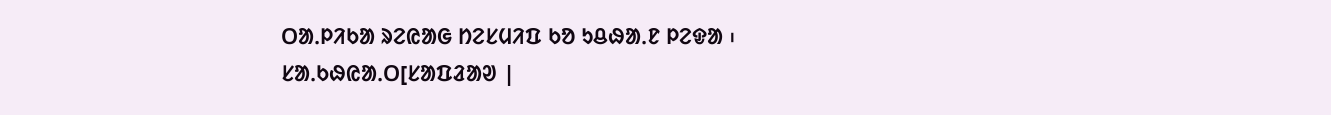ᱛᱟᱹᱞᱤᱠᱟ ᱨᱮᱭᱟᱜ ᱴᱮᱥᱢᱤᱯ ᱠᱚ ᱩᱪᱷᱟᱹᱱ ᱞᱮᱫᱟ ᱾
ᱥᱟᱹᱠᱷᱭᱟᱹᱛ[ᱥᱟᱯᱲᱟᱣ |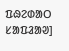ᱯᱷᱮᱰᱟᱛ ᱥᱟᱯᱲᱟᱣ]